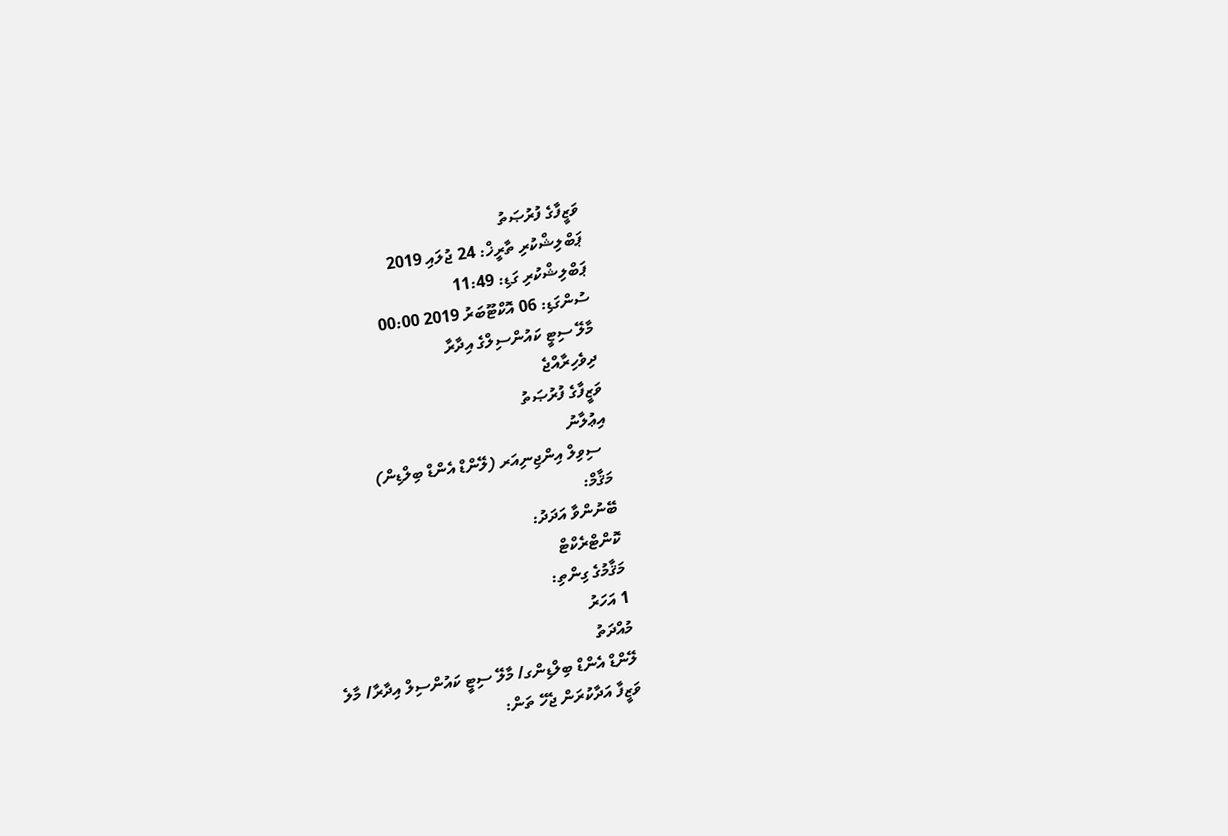ވަޒީފާގެ ފުރުޞަތު
ޕަބްލިޝްކުރި ތާރީޚް: 24 ޖުލައި 2019
ޕަބްލިޝްކުރި ގަޑި: 11:49
ސުންގަޑި: 06 އޮކްޓޫބަރު 2019 00:00
މާލޭ ސިޓީ ކައުންސިލްގެ އިދާރާ
ދިވެހިރާއްޖެ
ވަޒީފާގެ ފުރުޞަތު
އިޢުލާނު
  ސިވިލް އިންޖިނިއަރ (ލޭންޑް އެންޑް ބިލްޑިން)
މަޤާމް:
ބޭނުންވާ އަދަދު:
ކޮންޓްރެކްޓް
މަޤާމުގެ ގިންތި:
1 އަހަރު
މުއްދަތު
ލޭންޑް އެންޑް ބިލްޑިންގ/ މާލޭ ސިޓީ ކައުންސިލް އިދާރާ/ މާލެ
ވަޒީފާ އަދާކުރަން ޖެހޭ ތަން: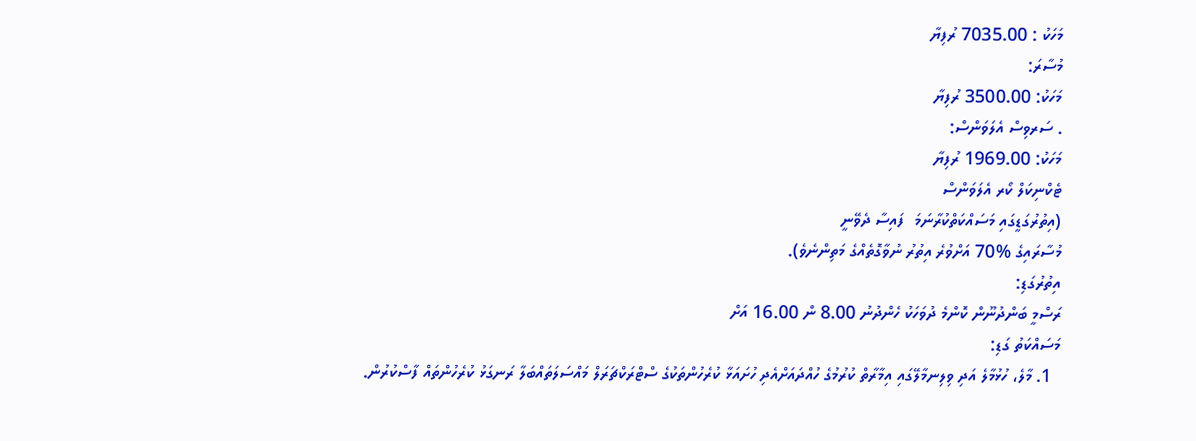މަހަކު : 7035.00 ރުފިޔާ
މުސާރަ:
މަހަކު: 3500.00 ރުފިޔާ
. ސަރވިސް އެލަވަންސް:
މަހަކު: 1969.00 ރުފިޔާ
ޓެކްނިކަލް ކޯރ އެލަވަންސް
(އިތުރުގަޑީގައި މަސައްކަތްކުރާނަމަ  ފައިސާ ދެވޭނީ
މުސާރައިގެ %70 އަށްވުރެ އިތުރު ނުވާގޮތެއްގެ މަތިންނެވެ).
އިތުރުގަޑި:
ރަސްމީ ބަންދުނޫން ކޮންމެ ދުވަހަކު ހެންދުނު 8.00 ން 16.00 އަށް
މަސައްކަތު ގަޑި:
  1. މާލެ، ހުޅުމާލެ އަދި ވިލިނމާލޭގައި އިމާރާތް ކުރުމުގެ ހުއްދައަށްއެދި ހުށައަޅާ ކުރެހުންތަކުގެ ސްޓްރަކްޗަރަލް މައްސަލަތައްބަލާ ރަނގަޅު ކުރެހުންތައް ފާސްކުރުން.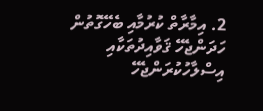2. އިމާރާތް ކުރުމާއި ބެހޭގޮތުން ހަދަންޖެހޭ ޤަވާއިދުތަކާއި އިސްލާހުކުރަންޖެހޭ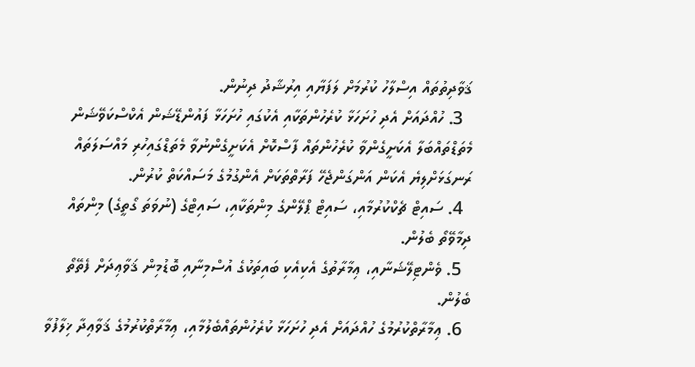ޤަވާދިތުތައް އިސްލާހު ކުރުމަށް ލަފަޔާއި އިރުޝާދު ދިނުން.
  3. ހުއްދައަށް އެދި ހުށަހަޅާ ކުރެހުންތަކާއި އެކުގައި ހުށަހަޅާ ފައުންޑޭޝަން އެކްސްކަވޭޝަން މެތަޑްތައްބަލާ އެކަށީގެންވާ ކުރެހުންތައް ފާސްކޮށް އެކަށީގެންނުވާ މެތަޑްގައިހުރި މައްސަލަތައް ރަނގަޅަށްލިޔެ އެކަން އަންގަންޖެހޭ ފަރާތްތަކަށް އެންގުމުގެ މަސައްކަތް ކުރުން.
  4. ސައިޓް ޗެކްކުރުމާއި، ސައިޓް ޕްލޭންގެ މިންތަކާއި، ސައިޓްގެ (ނުވަތަ ގޯތީގެ) މިންތައް ދިމާވޭތޯ ބެލުން.
  5. ވެންޓިލޭޝަނާއި، ޢިމާރާތުގެ އެކިއެކި ބައިތަކުގެ އުސްމިނާއި ބޮޑުމިން ޤަވާޢިދަށް ފެތޭތޯ ބެލުން.
  6. ޢިމާރާތްކުރުމުގެ ހުއްދައަށް އެދި ހުށަހަޅާ ކުރެހުންތައްބެލުމާއި، ޢިމާރާތްކުރުމުގެ ޤަވާޢިދާ ޚިލާފުވާ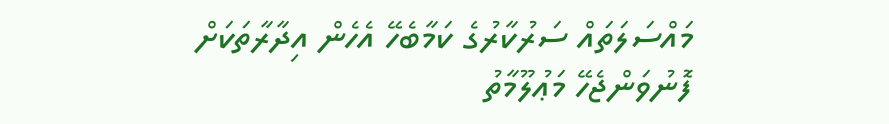މައްސަލަތައް ސަރުކާރުގެ ކަމާބެހޭ އެހެން އިދާރާތަކަށް ފޮނުވަންޖެހޭ މަޢުލޫމާތު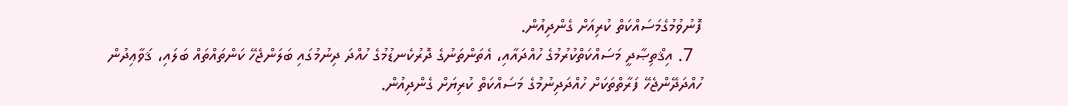ފޮނުވުމުގެމަސައްކަތް ކުރިއަށް ގެންދިއުން.
  7. އިޤްތިޞާދީ މަސައްކަތްކުރުމުގެ ހުއްދައާއި، އެތަންތަނުގެ ދޮރުކެނޑުމުގެ ހުއްދަ ދިނުމުގައި ބަލަންޖެހޭ ކަންތައްތައް ބަލައި، ޤަވާޢިދުން ހުއްދަދޭންޖެހޭ ފަރާތްތަކަށް ހުއްދަދިނުމުގެ މަސައްކަތް ކުރިޔަށް ގެންދިއުން.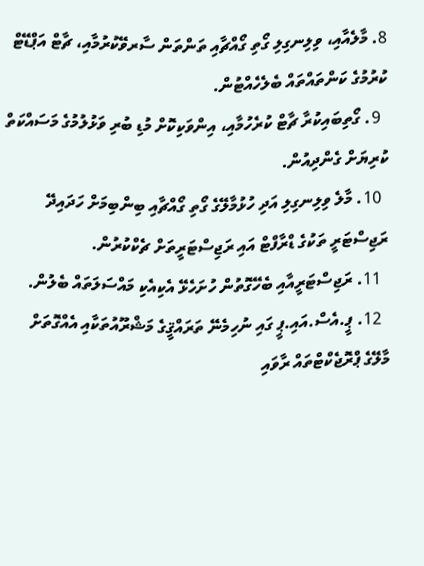8. މާލެއާއި، ވިލިނގިލި ގޯތި ގޯއްޗާއި ތަންތަން ސާރވޭކުރުމާއި، ޗާޓް އަޕްޑޭޓް ކުރުމުގެ ކަންތައްތައް ބެލެހެއްޓުން.
  9. ގޯތިބައިކުރާ ޗާޓް ކުރެހުމާއި، އިންވަކިކޮށް މުޑި ބުރި ވަޅުލުމުގެ މަސައްކަތް ކުރިޔަށް ގެންދިއުން.
  10. މާލެ ވިލިނގިލި އަދި ހުޅުމާލޭގެ ގޯތި ގޯއްޗާއި ބިންބިމަށް ހަދައިދޭ ރަޖިސްޓަރީ ތަކުގެ ޑްރާފްޓް އައި ރަޖިސްޓަރީތަށް ޗެކްކުރުން.
  11. ރަޖިސްޓަރީއާއި ބެހޭގޮތުން ހުށަހެޅޭ އެކިއެކި މައްސަލަތައް ބެލުން.
  12. ޕީ.އެސް.އައި.ޕީ ގައި ނުހިމެނޭ ތަރައްޤީގެ މަޝްރޫއުތަކާއި އެއްގޮތަށް މާލޭގެ ޕްރޮޖެކްޓްތައް ރާވައި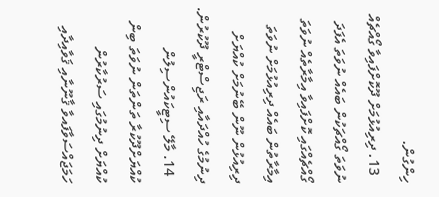ހިންގުން.
  13. ދިރިއުޅުމަށް ދޫކޮށްފައިވާ ގޯއްޗެއް ނުވަތަ ގޯއްޗަކުން ބައެއް ނުވަތަ އެފަދަ ގޯއްޗެއްގައި ކޮށްފައިވާ އިމާރާތެއް ނުވަތަ އިމާރާތުން ބައެއް ދިރިއުޅުމަށް ނުވަތަ ދިރިއުޅުން ނޫން ބޭނުމަށް ކުއްޔަށް ދިނުމުގެ ހުއްދައާއި ރަޖިސްޓްރީ ދޫކުރުން.
  14. މާލޭ ސިޓީކައުންސިލުން ކުއްޔަށްދޫކުރާ ތަންތަން ނުވަތަ ބިން ކުއްޔަށް ދިނުމުގައި ސަރުކާރުން ހަމަޖައްސަވާފައވާ ޤާނޫނާއި ޤަވާއިދާއި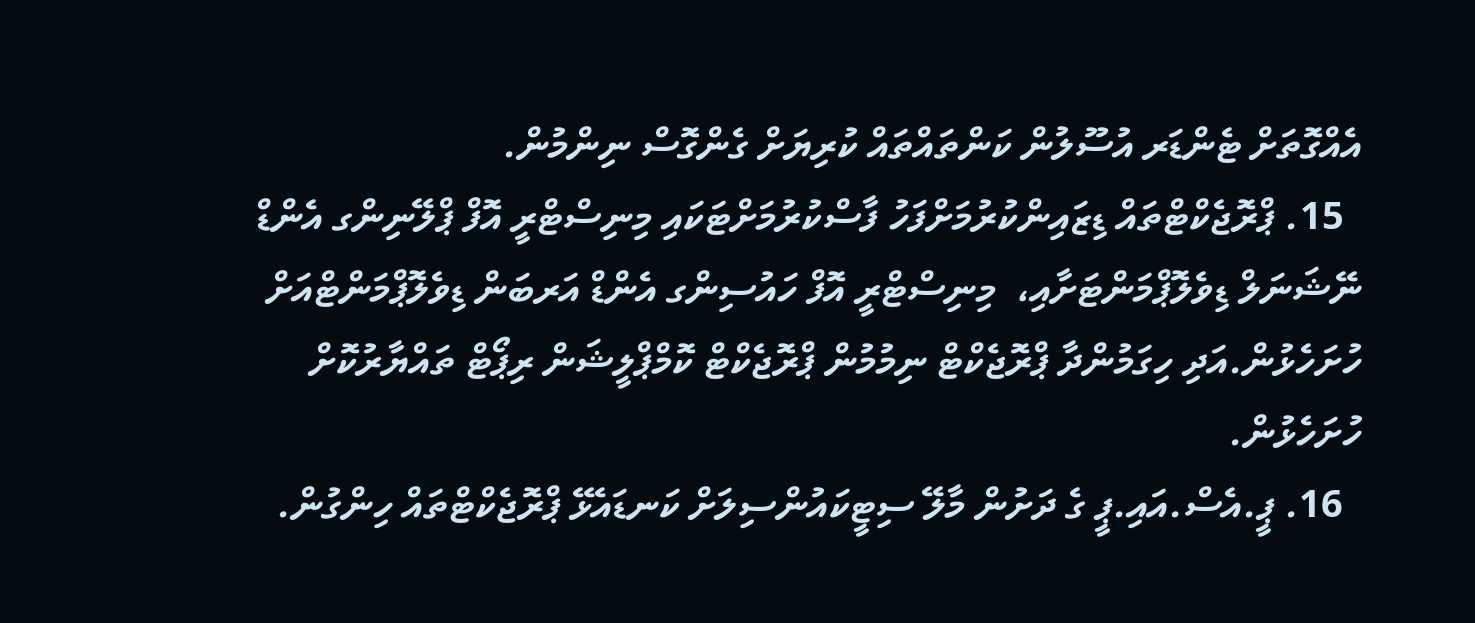އެއްގޮތަށް ޓެންޑަރ އުސޫލުން ކަންތައްތައް ކުރިޔަށް ގެންގޮސް ނިންމުން.
  15. ޕްރޮޖެކްޓްތައް ޑިޒައިންކުރުމަށްފަހު ފާސްކުރުމަށްޓަކައި މިނިސްޓްރީ އޮފް ޕްލޭނިންގ އެންޑް ނޭޝަނަލް ޑިވެލޮޕްމަންޓަށާއި،  މިނިސްޓްރީ އޮފް ހައުސިންގ އެންޑް އަރބަން ޑިވެލޮޕްމަންޓްއަށް ހުށަހެޅުން.އަދި ހިގަމުންދާ ޕްރޮޖެކްޓް ނިމުމުން ޕްރޮޖެކްޓް ކޮމްޕްލީޝަން ރިޕޯޓް ތައްޔާރުކޮށް ހުށަހެޅުން.
  16. ޕީ.އެސް.އައި.ޕީ ގެ ދަށުން މާލޭ ސިޓީކައުންސިލަށް ކަނޑައެޅޭ ޕްރޮޖެކްޓްތައް ހިންގުން.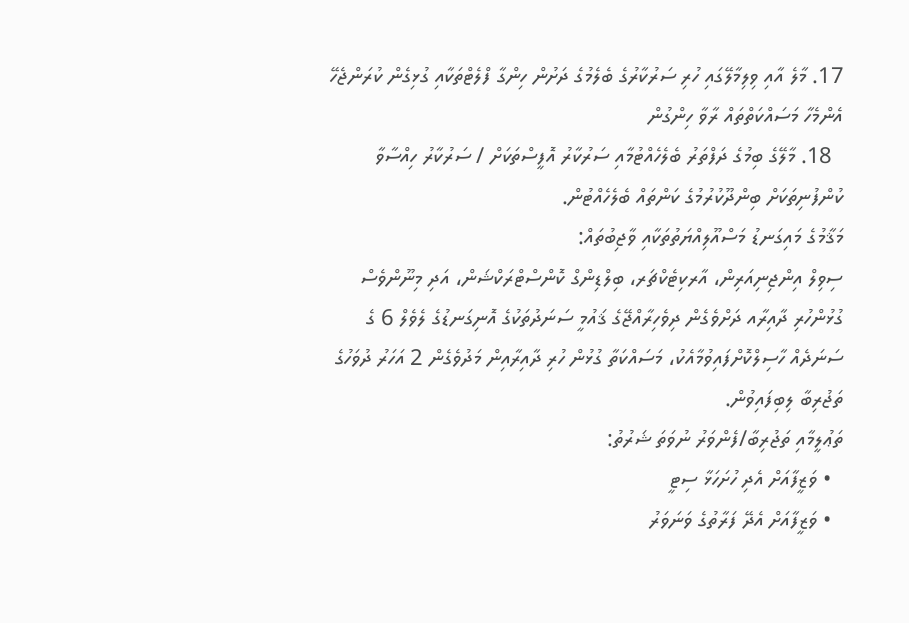17. މާލެ އާއި ވިލިމާލޭގައި ހުރި ސަރުކާރުގެ ބެލެމުގެ ދަށުން ހިންގާ ފްލެޓްތަކާއި ގުޅިގެން ކުރަންޖެހޭ އެންމެހާ މަސައްކަތްތައް ރާވާ ހިންގުން
  18. މާލޭގެ ބިމުގެ ދަފްތަރު ބެލެހެއްޓުމާއި ސަރުކާރު އޮފީސްތަކަށް / ސަރުކާރު ހިއްސާވާ ކުންފުނިތަކަށް ބިންދޫކުރުމުގެ ކަންތައް ބެލެހެއްޓުން.
މަޤާމުގެ މައިގަނޑު މަސްއޫލިއްޔަތުތަކާއި ވާޖިބުތައް:
ސިވިލް އިންޖިނިއަރިން، އާރކިޓެކްޗަރ، ބިލްޑިންގް ކޮންސްޓްރަކްޝަން، އަދި މިނޫންވެސް ގުޅުންހުރި ދާއިރާއ ދަށްވެގެން ދިވެހިރާއްޖޭގެ ޤައުމީ ސަނަދުތަކުގެ އޮނިގަނޑުގެ ލެވެލް 6 ގެ ސަނަދެއް ހާސިލްކޮށްފައިވުމާއެކު، މަސައްކަތާ ގުޅުން ހުރި ދާއިރާއިން މަދުވެގެން 2 އަހަރު ދުވަހުގެ ތަޖުރިބާ ލިބިފައިވުން.
ތަޢުލީމާއި ތަޖުރިބާ/ފެންވަރު ނުވަތަ ޝަރުތު:
  • ވަޒީފާއަށް އެދި ހުށަހަޅާ ސިޓީ
  • ވަޒީފާއަށް އެދޭ ފަރާތުގެ ވަނަވަރު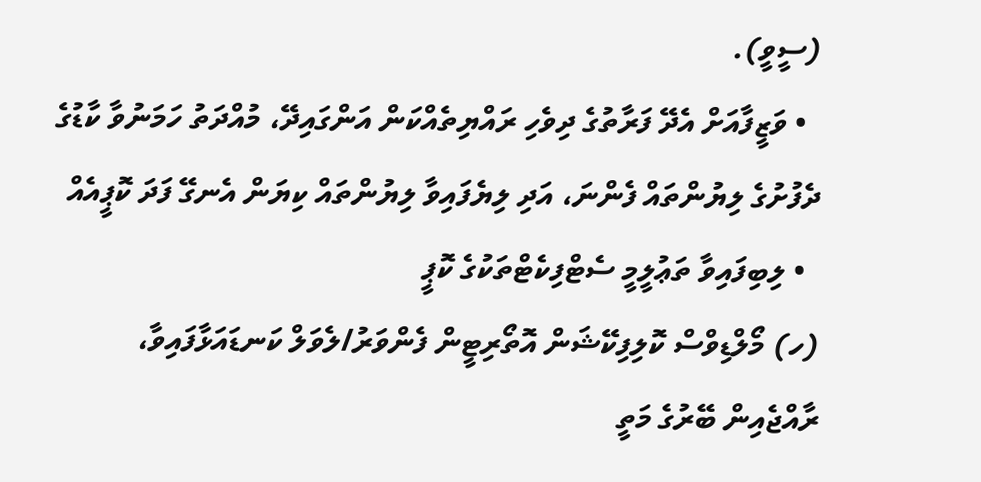(ސީވީ).
  • ވަޒީފާއަށް އެދޭ ފަރާތުގެ ދިވެހި ރައްޔިތެއްކަން އަންގައިދޭ، މުއްދަތު ހަމަނުވާ ކާޑުގެ ދެފުށުގެ ލިޔުންތައް ފެންނަ، އަދި ލިޔެފައިވާ ލިޔުންތައް ކިޔަން އެނގޭ ފަދަ ކޮޕީއެއް
  • ލިބިފައިވާ ތަޢުލީމީ ސެޓްފިކެޓްތަކުގެ ކޮޕީ
(ހ) މޯލްޑިވްސް ކޮލިފިކޭޝަން އޮތޯރިޓީން ފެންވަރު/ލެވަލް ކަނޑައަޅާފައިވާ، ރާއްޖެއިން ބޭރުގެ މަތީ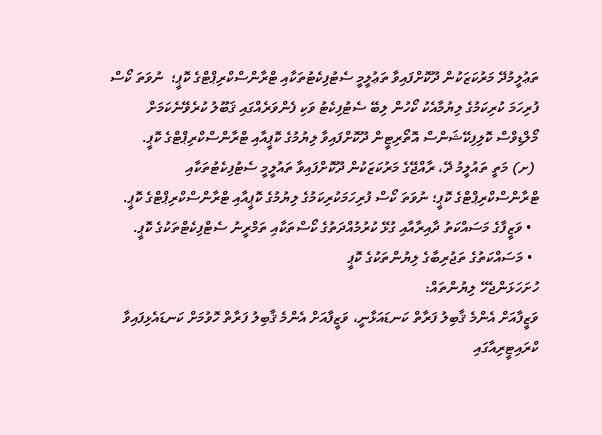ތަޢުލީމުދޭ މަރުކަޒަކުން ދޫކޮށްފައިވާ ތަޢުލީމީ ސެޓުފިކެޓުތަކާއި ޓްރާންސްކްރިޕްޓްގެ ކޮޕީ؛  ނުވަތަ ކޯސް ފުރިހަމަ ކުރިކަމުގެ ލިޔުމާއެކު ކޯހުން ލިބޭ ސެޓުފިކެޓު ވަކި ފެންވަރެއްގައި ޤަބޫލު ކުރެވޭނެކަމަށް މޯލްޑިވްސް ކޮލިފިކޭޝަންސް އޮތޯރިޓީން ދޫކޮށްފައިވާ ލިޔުމުގެ ކޮޕީއާއި ޓްރާންސްކްރިޕްޓްގެ ކޮޕީ.
 (ށ) މަތީ ތައުލީމު ދޭ، ރާއްޖޭގެ މަރުކަޒަކުން ދޫކޮށްފައިވާ ތައުލީމީ ސެޓުފިކެޓުތަކާއި ޓްރާންސްކްރިޕްޓްގެ ކޮޕީ؛ ނުވަތަ ކޯސް ފުރިހަމަކުރިކަމުގެ ލިޔުމުގެ ކޮޕީއާއި ޓްރާންސްކްރިޕްޓްގެ ކޮޕީ.
  • ވަޒީފާގެ މަސައްކަތު ދާއިރާއާއި ގުޅޭ ކުރުމުއްދަތުގެ ކޯސްތަކާއި ތަމްރީނު ސެޓްފިކެޓްތަކުގެ ކޮޕީ.
  • މަސައްކަތުގެ ތަޖުރިބާގެ ލިޔުންތަކުގެ ކޮޕީ
ހުށަހަޅަންޖެހޭ ލިޔުންތައް:
ވަޒީފާއަށް އެންމެ ޤާބިލު ފަރާތް ކަނޑައަޅާނީ، ވަޒީފާއަށް އެންމެ ޤާބިލު ފަރާތް ހޮވުމަށް ކަނޑައެޅިފައިވާ ކްރައިޓީރިއާގައި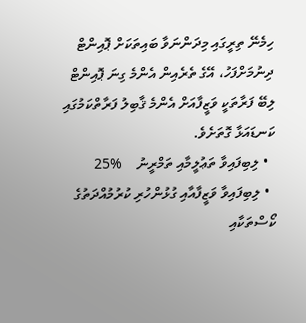ހިމެނޭ ތިރީގައި މިދަންނަވާ ބައިތަކަށް ޕޮއިންޓް ދިނުމަށްފަހު، އޭގެ ތެރެއިން އެންމެ ގިނަ ޕޮއިންޓް ލިބޭ ފަރާތަކީ ވަޒީފާއަށް އެންމެ ޤާބިލު ފަރާތްކަމުގައި ކަނޑައަޅާ ގޮތަށެވެ.
  • ލިބިފައިވާ ތަޢުލީމާއި ތަމްރީނު    %25
  • ލިބިފައިވާ ވަޒީފާއާއި ގުޅުންހުރި ކުރުމުއްދަތުގެ ކޯސްތަކާއި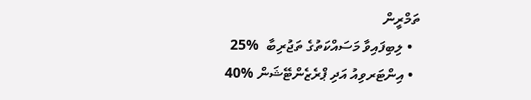ތަމްރީން
  • ލިބިފައިވާ މަސައްކަތުގެ ތަޖުރިބާ  %25
  • އިންޓަރވިއު އަދި ޕްރެޒެންޓޭޝަން %40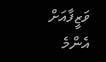ވަޒީފާއަށް އެންމެ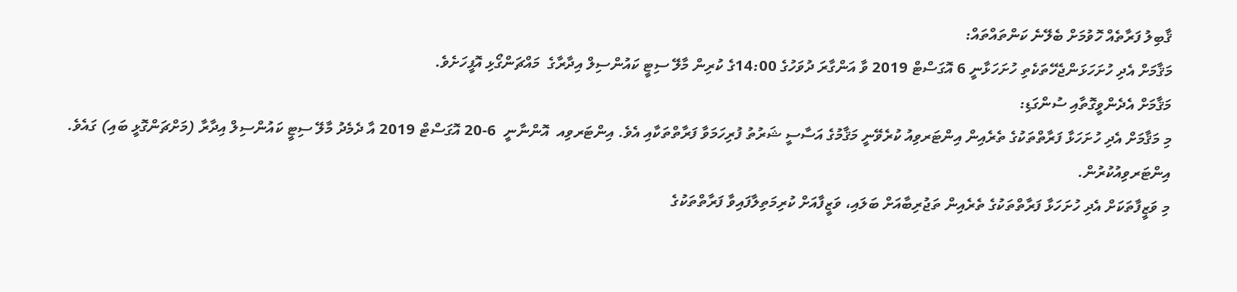ޤާބިލު ފަރާތެއް ހޮވުމަށް ބެލޭނެ ކަންތައްތައް:
މަޤާމަށް އެދި ހުށަހަޅަންޖެހޭތަކެތި ހުށަހަޅާނީ 6 އޮގަސްޓް 2019 ވާ އަންގާރަ ދުވަހުގެ 14:00ގެ ކުރިން މާލޭ ސިޓީ ކައުންސިލް އިދާރާގެ  މައްޗަންގޯޅި އޮފީހަށެވެ.
މަޤާމަށް އެދެންވީގޮތާއި ސުންގަޑި:
މި މަޤާމަށް އެދި ހުށަހަޅާ ފަރާތްތަކުގެ ތެރެއިން އިންޓަރވިއު ކުރެވޭނީ މަޤާމުގެ އަސާސީ ޝަރުތު ފުރިހަމަވާ ފަރާތްތަކާއި އެވެ. އިންޓަރވިއ  އޮންނާނީ  6-20 އޮގަސްޓް 2019 އާ ދެމެދު މާލޭ ސިޓީ ކައުންސިލް އިދާރާ (މަށްޗަންގޮޅީ ބައި) ގައެވެ.
އިންޓަރވިއުކުރުން.
މި ވަޒީފާތަކަށް އެދި ހުށަހަޅާ ފަރާތްތަކުގެ ތެރެއިން ތަޖުރިބާއަށް ބަލައި، ވަޒީފާއަށް ކުރިމަތިލާފައިވާ ފަރާތްތަކުގެ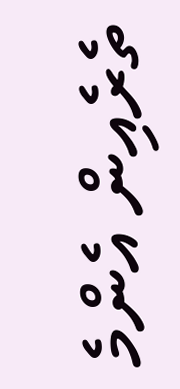ތެރެއިން އެންމެ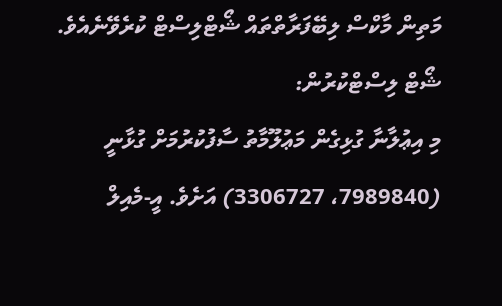މަތިން މާކްސް ލިބޭފަރާތްތައް ޝޯޓްލިސްޓް ކުރެވޭނެއެވެ.
ޝޯޓް ލިސްޓްކުރުން:
މި އިޢުލާނާ ގުޅިގެން މަޢުލޫމާތު ސާފުކުރުމަށް ގުޅާނީ (7989840، 3306727) އަށެވެ. އީ-މެއިލް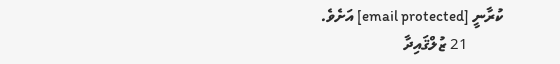ކުރާނީ [email protected] އަށެވެ.
         21 ޒުލްޤައިދާ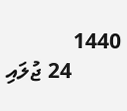1440
         24 ޖުލައި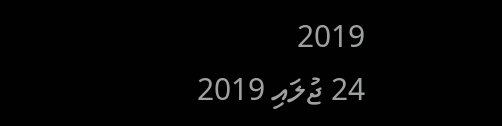2019
24 ޖުލައި 2019